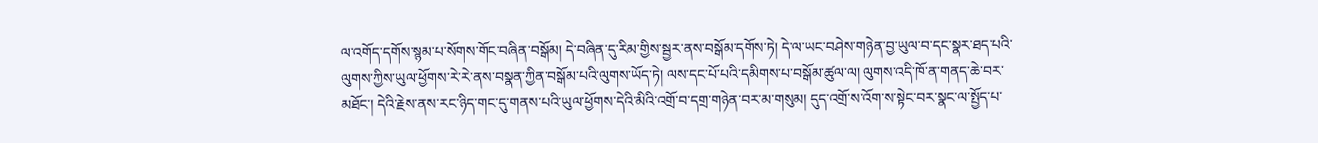ལ་འགོད་དགོས་སྙམ་པ་སོགས་གོང་བཞིན་བསྒོམ། དེ་བཞིན་དུ་རིམ་གྱིས་སྦྱར་ནས་བསྒོམ་དགོས་ཏེ། དེ་ལ་ཡང་བཤེས་གཉེན་བྱ་ཡུལ་བ་དང་སྣར་ཐད་པའི་ལུགས་ཀྱིས་ཡུལ་ཕྱོགས་རེ་རེ་ནས་བསྣན་ཀྱིན་བསྒོམ་པའི་ལུགས་ཡོད་ཏེ། ལས་དང་པོ་པའི་དམིགས་པ་བསྒོམ་ཚུལ་ལ། ལུགས་འདི་ཁོ་ན་གནད་ཆེ་བར་མཐོང་། དེའི་རྗེས་ནས་རང་ཉིད་གང་དུ་གནས་པའི་ཡུལ་ཕྱོགས་དེའི་མིའི་འགྲོ་བ་དགྲ་གཉེན་བར་མ་གསུམ། དུད་འགྲོ་ས་འོག་ས་སྟེང་བར་སྣང་ལ་སྤྱོད་པ་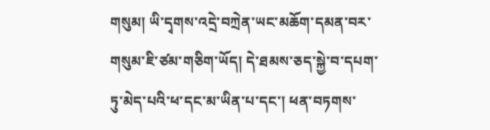གསུམ། ཡི་དྭགས་འདྲེ་བཀྲེན་ཡང་མཆོག་དམན་བར་གསུམ་ཇི་ཙམ་གཅིག་ཡོད། དེ་ཐམས་ཅད་སྐྱེ་བ་དཔག་ཏུ་མེད་པའི་ཕ་དང་མ་ཡིན་པ་དང་། ཕན་བཏགས་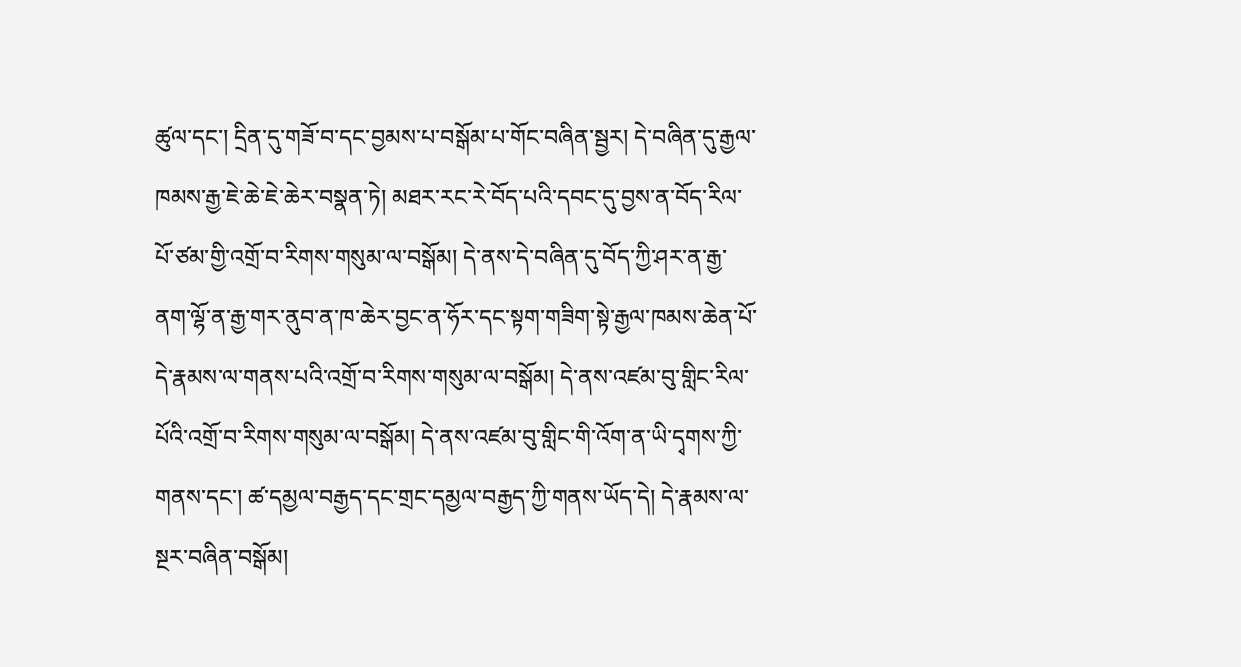ཚུལ་དང་། དྲིན་དུ་གཟོ་བ་དང་བྱམས་པ་བསྒོམ་པ་གོང་བཞིན་སྦྱར། དེ་བཞིན་དུ་རྒྱལ་ཁམས་རྒྱ་ཇེ་ཆེ་ཇེ་ཆེར་བསྣན་ཏེ། མཐར་རང་རེ་བོད་པའི་དབང་དུ་བྱས་ན་བོད་རིལ་པོ་ཙམ་གྱི་འགྲོ་བ་རིགས་གསུམ་ལ་བསྒོམ། དེ་ནས་དེ་བཞིན་དུ་བོད་ཀྱི་ཤར་ན་རྒྱ་ནག་ལྷོ་ན་རྒྱ་གར་ནུབ་ན་ཁ་ཆེར་བྱང་ན་ཧོར་དང་སྟག་གཟིག་སྟེ་རྒྱལ་ཁམས་ཆེན་པོ་དེ་རྣམས་ལ་གནས་པའི་འགྲོ་བ་རིགས་གསུམ་ལ་བསྒོམ། དེ་ནས་འཛམ་བུ་གླིང་རིལ་པོའི་འགྲོ་བ་རིགས་གསུམ་ལ་བསྒོམ། དེ་ནས་འཛམ་བུ་གླིང་གི་འོག་ན་ཡི་དྭགས་ཀྱི་གནས་དང་། ཚ་དམྱལ་བརྒྱད་དང་གྲང་དམྱལ་བརྒྱད་ཀྱི་གནས་ཡོད་དེ། དེ་རྣམས་ལ་སྔར་བཞིན་བསྒོམ།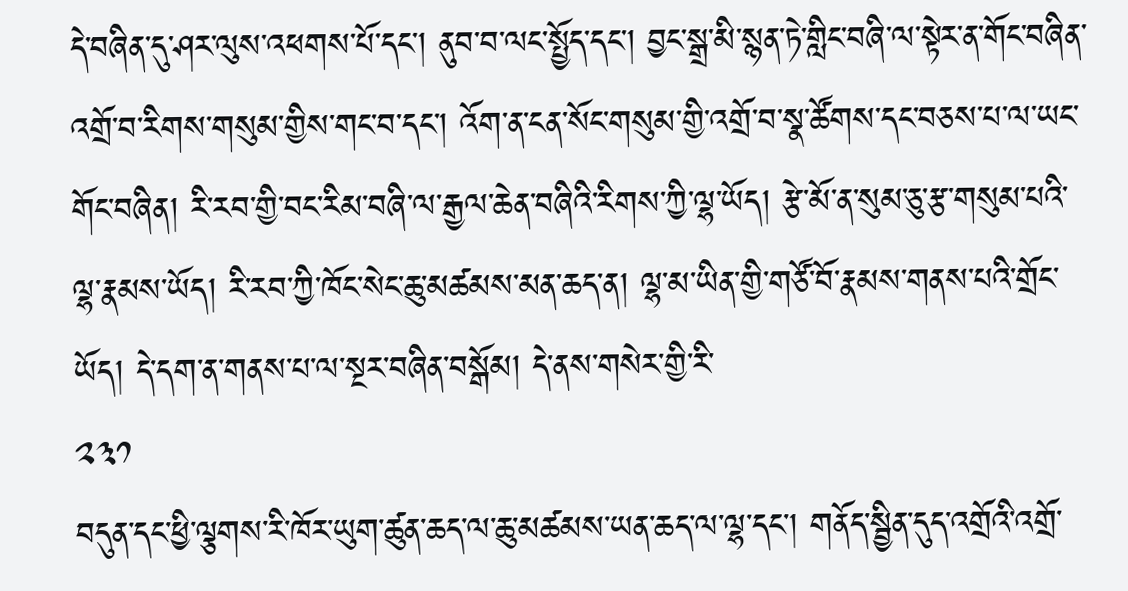དེ་བཞིན་དུ་ཤར་ལུས་འཕགས་པོ་དང་། ནུབ་བ་ལང་སྤྱོད་དང་། བྱང་སྒྲ་མི་སྙན་ཏེ་གླིང་བཞི་ལ་སྟེར་ན་གོང་བཞིན་འགྲོ་བ་རིགས་གསུམ་གྱིས་གང་བ་དང་། འོག་ན་ངན་སོང་གསུམ་གྱི་འགྲོ་བ་སྣ་ཚོགས་དང་བཅས་པ་ལ་ཡང་གོང་བཞིན། རི་རབ་གྱི་བང་རིམ་བཞི་ལ་རྒྱལ་ཆེན་བཞིའི་རིགས་ཀྱི་ལྷ་ཡོད། རྩེ་མོ་ན་སུམ་ཅུ་རྩ་གསུམ་པའི་ལྷ་རྣམས་ཡོད། རི་རབ་ཀྱི་ཁོང་སེང་ཆུ་མཚམས་མན་ཆད་ན། ལྷ་མ་ཡིན་གྱི་གཙོ་བོ་རྣམས་གནས་པའི་གྲོང་ཡོད། དེ་དག་ན་གནས་པ་ལ་སྔར་བཞིན་བསྒོམ། དེ་ནས་གསེར་གྱི་རི་
༢༣༡
བདུན་དང་ཕྱི་ལྕགས་རི་ཁོར་ཡུག་ཚུན་ཆད་ལ་ཆུ་མཚམས་ཡན་ཆད་ལ་ལྷ་དང་། གནོད་སྦྱིན་དུད་འགྲོའི་འགྲོ་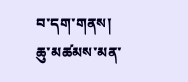བ་དག་གནས། ཆུ་མཚམས་མན་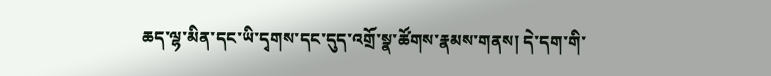ཆད་ལྷ་མིན་དང་ཡི་དྭགས་དང་དུད་འགྲོ་སྣ་ཚོགས་རྣམས་གནས། དེ་དག་གི་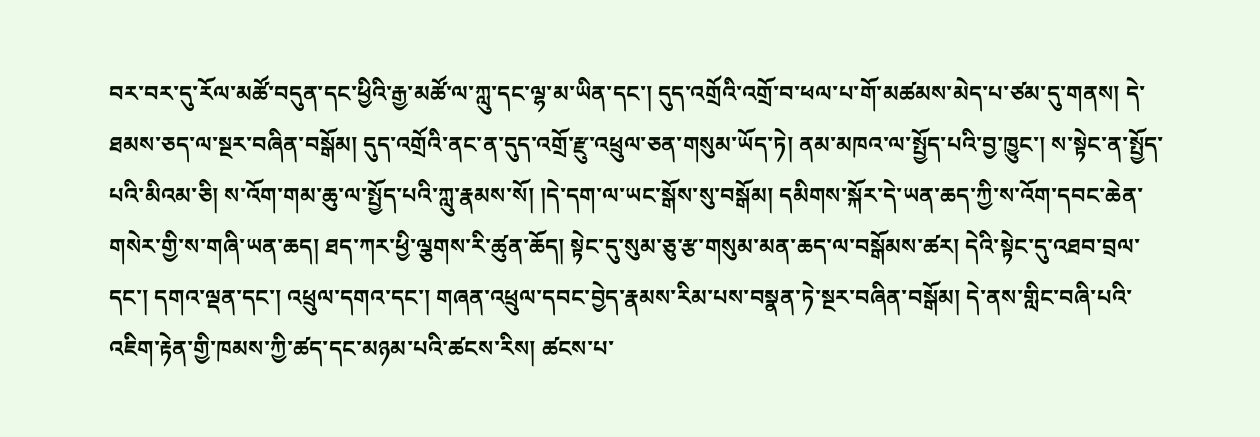བར་བར་དུ་རོལ་མཚོ་བདུན་དང་ཕྱིའི་རྒྱ་མཚོ་ལ་ཀླུ་དང་ལྷ་མ་ཡིན་དང་། དུད་འགྲོའི་འགྲོ་བ་ཕལ་པ་གོ་མཚམས་མེད་པ་ཙམ་དུ་གནས། དེ་ཐམས་ཅད་ལ་སྔར་བཞིན་བསྒོམ། དུད་འགྲོའི་ནང་ན་དུད་འགྲོ་རྫུ་འཕྲུལ་ཅན་གསུམ་ཡོད་ཏེ། ནམ་མཁའ་ལ་སྤྱོད་པའི་བྱ་ཁྱུང་། ས་སྟེང་ན་སྤྱོད་པའི་མིའམ་ཅི། ས་འོག་གམ་ཆུ་ལ་སྤྱོད་པའི་ཀླུ་རྣམས་སོ། །དེ་དག་ལ་ཡང་སྒོས་སུ་བསྒོམ། དམིགས་སྐོར་དེ་ཡན་ཆད་ཀྱི་ས་འོག་དབང་ཆེན་གསེར་གྱི་ས་གཞི་ཡན་ཆད། ཐད་ཀར་ཕྱི་ལྕགས་རི་ཚུན་ཆོད། སྟེང་དུ་སུམ་ཅུ་རྩ་གསུམ་མན་ཆད་ལ་བསྒོམས་ཚར། དེའི་སྟེང་དུ་འཐབ་བྲལ་དང་། དགའ་ལྡན་དང་། འཕྲུལ་དགའ་དང་། གཞན་འཕྲུལ་དབང་བྱེད་རྣམས་རིམ་པས་བསྣན་ཏེ་སྔར་བཞིན་བསྒོམ། དེ་ནས་གླིང་བཞི་པའི་འཇིག་རྟེན་གྱི་ཁམས་ཀྱི་ཚད་དང་མཉམ་པའི་ཚངས་རིས། ཚངས་པ་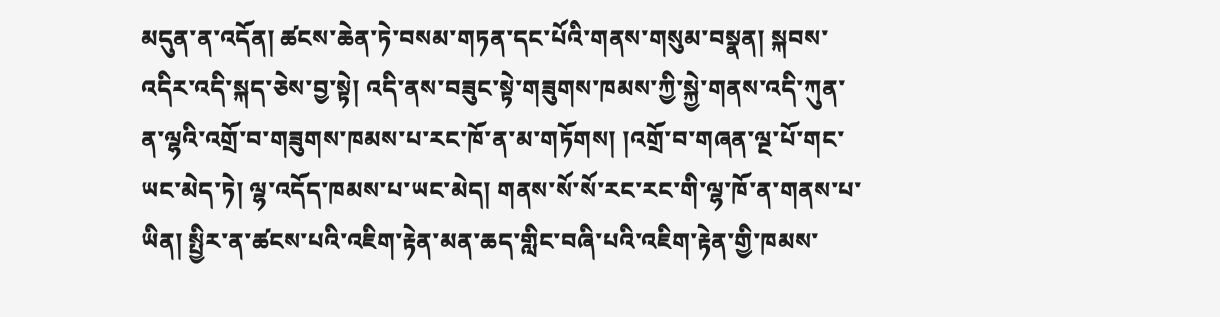མདུན་ན་འདོན། ཚངས་ཆེན་ཏེ་བསམ་གཏན་དང་པོའི་གནས་གསུམ་བསྣན། སྐབས་འདིར་འདི་སྐད་ཅེས་བྱ་སྟེ། འདི་ནས་བཟུང་སྟེ་གཟུགས་ཁམས་ཀྱི་སྐྱེ་གནས་འདི་ཀུན་ན་ལྷའི་འགྲོ་བ་གཟུགས་ཁམས་པ་རང་ཁོ་ན་མ་གཏོགས། །འགྲོ་བ་གཞན་ལྔ་པོ་གང་ཡང་མེད་ཏེ། ལྷ་འདོད་ཁམས་པ་ཡང་མེད། གནས་སོ་སོ་རང་རང་གི་ལྷ་ཁོ་ན་གནས་པ་ཡིན། སྤྱིར་ན་ཚངས་པའི་འཇིག་རྟེན་མན་ཆད་གླིང་བཞི་པའི་འཇིག་རྟེན་གྱི་ཁམས་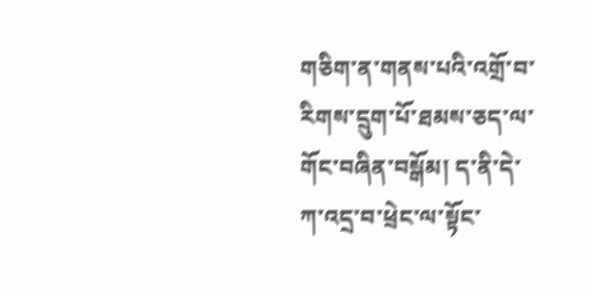གཅིག་ན་གནས་པའི་འགྲོ་བ་རིགས་དྲུག་པོ་ཐམས་ཅད་ལ་གོང་བཞིན་བསྒོམ། ད་ནི་དེ་ཀ་འདྲ་བ་ཕྲེང་ལ་སྟོང་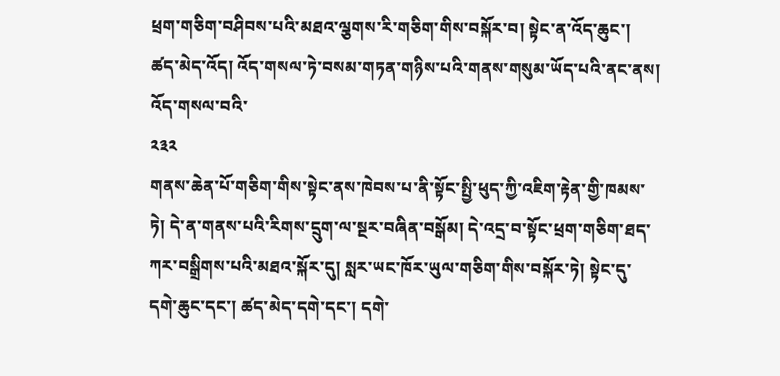ཕྲག་གཅིག་བཤིབས་པའི་མཐའ་ལྕགས་རི་གཅིག་གིས་བསྐོར་བ། སྟེང་ན་འོད་ཆུང་། ཚད་མེད་འོད། འོད་གསལ་ཏེ་བསམ་གཏན་གཉིས་པའི་གནས་གསུམ་ཡོད་པའི་ནང་ནས། འོད་གསལ་བའི་
༢༣༢
གནས་ཆེན་པོ་གཅིག་གིས་སྟེང་ནས་ཁེབས་པ་ནི་སྟོང་སྤྱི་ཕུད་ཀྱི་འཇིག་རྟེན་གྱི་ཁམས་ཏེ། དེ་ན་གནས་པའི་རིགས་དྲུག་ལ་སྔར་བཞིན་བསྒོམ། དེ་འདྲ་བ་སྟོང་ཕྲག་གཅིག་ཐད་ཀར་བསྒྲིགས་པའི་མཐའ་སྐོར་དུ། སླར་ཡང་ཁོར་ཡུལ་གཅིག་གིས་བསྐོར་ཏེ། སྟེང་དུ་དགེ་ཆུང་དང་། ཚད་མེད་དགེ་དང་། དགེ་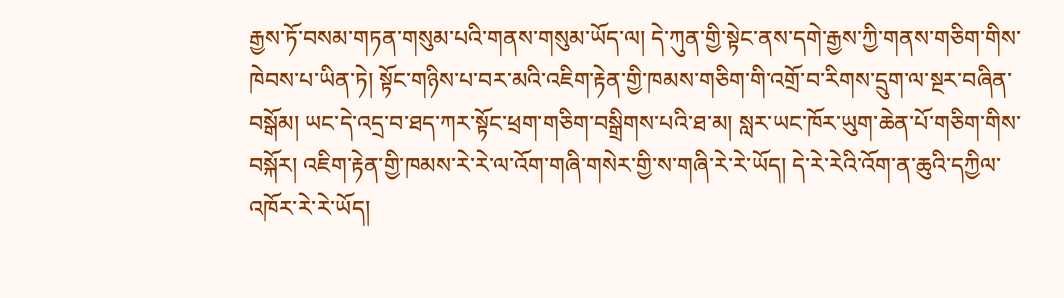རྒྱས་ཏོ་བསམ་གཏན་གསུམ་པའི་གནས་གསུམ་ཡོད་ལ། དེ་ཀུན་གྱི་སྟེང་ནས་དགེ་རྒྱས་ཀྱི་གནས་གཅིག་གིས་ཁེབས་པ་ཡིན་ཏེ། སྟོང་གཉིས་པ་བར་མའི་འཇིག་རྟེན་གྱི་ཁམས་གཅིག་གི་འགྲོ་བ་རིགས་དྲུག་ལ་སྔར་བཞིན་བསྒོམ། ཡང་དེ་འདྲ་བ་ཐད་ཀར་སྟོང་ཕྲག་གཅིག་བསྒྲིགས་པའི་ཐ་མ། སླར་ཡང་ཁོར་ཡུག་ཆེན་པོ་གཅིག་གིས་བསྐོར། འཇིག་རྟེན་གྱི་ཁམས་རེ་རེ་ལ་འོག་གཞི་གསེར་གྱི་ས་གཞི་རེ་རེ་ཡོད། དེ་རེ་རེའི་འོག་ན་ཆུའི་དཀྱིལ་འཁོར་རེ་རེ་ཡོད།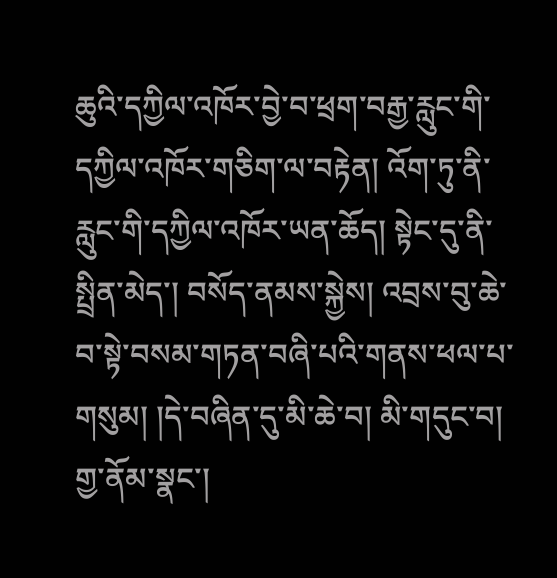ཆུའི་དཀྱིལ་འཁོར་བྱེ་བ་ཕྲག་བརྒྱ་རླུང་གི་དཀྱིལ་འཁོར་གཅིག་ལ་བརྟེན། འོག་ཏུ་ནི་རླུང་གི་དཀྱིལ་འཁོར་ཡན་ཆོད། སྟེང་དུ་ནི་སྤྲིན་མེད་། བསོད་ནམས་སྐྱེས། འབྲས་བུ་ཆེ་བ་སྟེ་བསམ་གཏན་བཞི་པའི་གནས་ཕལ་པ་གསུམ། །དེ་བཞིན་དུ་མི་ཆེ་བ། མི་གདུང་བ། གྱ་ནོམ་སྣང་།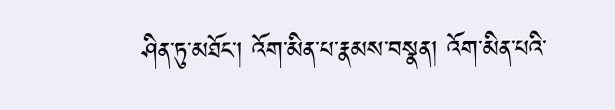ཤིན་ཏུ་མཐོང་། འོག་མིན་པ་རྣམས་བསྣན། འོག་མིན་པའི་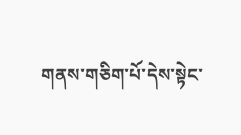གནས་གཅིག་པོ་དེས་སྟེང་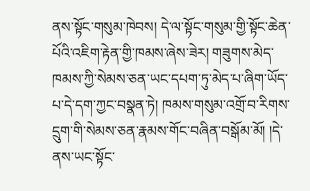ནས་སྟོང་གསུམ་ཁེབས། དེ་ལ་སྟོང་གསུམ་གྱི་སྟོང་ཆེན་པོའི་འཇིག་རྟེན་གྱི་ཁམས་ཞེས་ཟེར། གཟུགས་མེད་ཁམས་ཀྱི་སེམས་ཅན་ཡང་དཔག་ཏུ་མེད་པ་ཞིག་ཡོད་པ་དེ་དག་ཀྱང་བསྣན་ཏེ། ཁམས་གསུམ་འགྲོ་བ་རིགས་དྲུག་གི་སེམས་ཅན་རྣམས་གོང་བཞིན་བསྒོམ་མོ། །དེ་ནས་ཡང་སྟོང་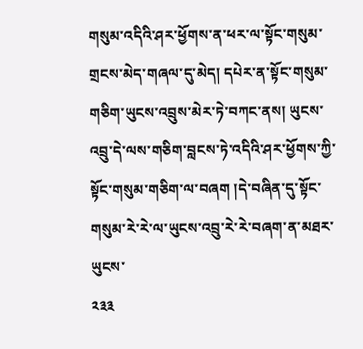གསུམ་འདིའི་ཤར་ཕྱོགས་ན་ཕར་ལ་སྟོང་གསུམ་གྲངས་མེད་གཞལ་དུ་མེད། དཔེར་ན་སྟོང་གསུམ་གཅིག་ཡུངས་འབྲུས་མེར་ཏེ་བཀང་ནས། ཡུངས་འབྲུ་དེ་ལས་གཅིག་བླངས་ཏེ་འདིའི་ཤར་ཕྱོགས་ཀྱི་སྟོང་གསུམ་གཅིག་ལ་བཞག །དེ་བཞིན་དུ་སྟོང་གསུམ་རེ་རེ་ལ་ཡུངས་འབྲུ་རེ་རེ་བཞག་ན་མཐར་ཡུངས་
༢༣༣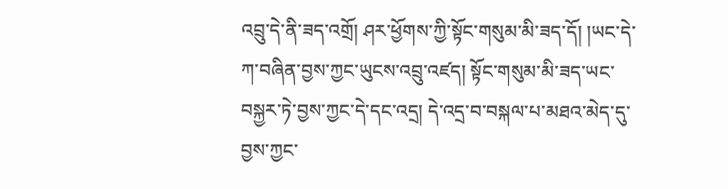འབྲུ་དེ་ནི་ཟད་འགྲོ། ཤར་ཕྱོགས་ཀྱི་སྟོང་གསུམ་མི་ཟད་དོ། །ཡང་དེ་ཀ་བཞིན་བྱས་ཀྱང་ཡུངས་འབྲུ་འཛད། སྟོང་གསུམ་མི་ཟད་ཡང་བསྐྱར་ཏེ་བྱས་ཀྱང་དེ་དང་འདྲ། དེ་འདྲ་བ་བསྐལ་པ་མཐའ་མེད་དུ་བྱས་ཀྱང་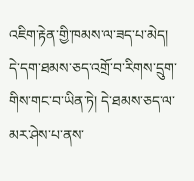འཇིག་རྟེན་གྱི་ཁམས་ལ་ཟད་པ་མེད། དེ་དག་ཐམས་ཅད་འགྲོ་བ་རིགས་དྲུག་གིས་གང་བ་ཡིན་ཏེ། དེ་ཐམས་ཅད་ལ་མར་ཤེས་པ་ནས་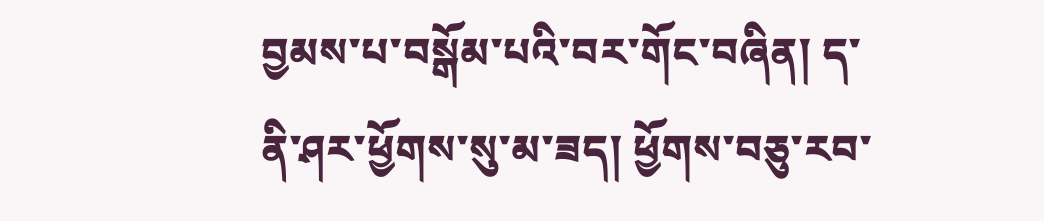བྱམས་པ་བསྒོམ་པའི་བར་གོང་བཞིན། ད་ནི་ཤར་ཕྱོགས་སུ་མ་ཟད། ཕྱོགས་བཅུ་རབ་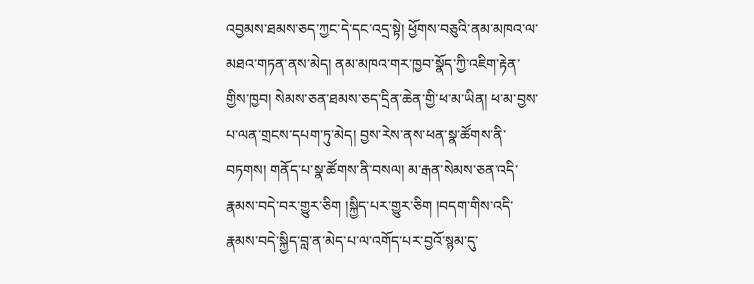འབྱམས་ཐམས་ཅད་ཀྱང་དེ་དང་འདྲ་སྟེ། ཕྱོགས་བཅུའི་ནམ་མཁའ་ལ་མཐའ་གཏན་ནས་མེད། ནམ་མཁའ་གར་ཁྱབ་སྣོད་ཀྱི་འཇིག་རྟེན་གྱིས་ཁྱབ། སེམས་ཅན་ཐམས་ཅད་དྲིན་ཆེན་གྱི་ཕ་མ་ཡིན། ཕ་མ་བྱས་པ་ལན་གྲངས་དཔག་ཏུ་མེད། བྱས་རེས་ནས་ཕན་སྣ་ཚོགས་ནི་བཏགས། གནོད་པ་སྣ་ཚོགས་ནི་བསལ། མ་རྒན་སེམས་ཅན་འདི་རྣམས་བདེ་བར་གྱུར་ཅིག །སྐྱིད་པར་གྱུར་ཅིག །བདག་གིས་འདི་རྣམས་བདེ་སྐྱིད་བླ་ན་མེད་པ་ལ་འགོད་པར་བྱའོ་སྙམ་དུ་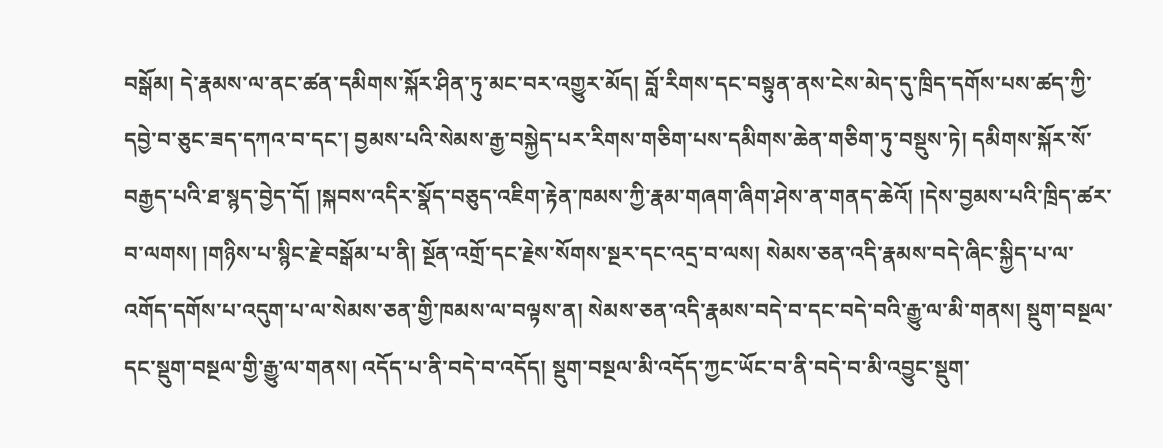བསྒོམ། དེ་རྣམས་ལ་ནང་ཚན་དམིགས་སྐོར་ཤིན་ཏུ་མང་བར་འགྱུར་མོད། བློ་རིགས་དང་བསྟུན་ནས་ངེས་མེད་དུ་ཁྲིད་དགོས་པས་ཚད་ཀྱི་དབྱེ་བ་ཅུང་ཟད་དཀའ་བ་དང་། བྱམས་པའི་སེམས་རྒྱ་བསྐྱེད་པར་རིགས་གཅིག་པས་དམིགས་ཆེན་གཅིག་ཏུ་བསྡུས་ཏེ། དམིགས་སྐོར་སོ་བརྒྱད་པའི་ཐ་སྙད་བྱེད་དོ། །སྐབས་འདིར་སྣོད་བཅུད་འཇིག་རྟེན་ཁམས་ཀྱི་རྣམ་གཞག་ཞིག་ཤེས་ན་གནད་ཆེའོ། །དེས་བྱམས་པའི་ཁྲིད་ཚར་བ་ལགས། །གཉིས་པ་སྙིང་རྗེ་བསྒོམ་པ་ནི། སྔོན་འགྲོ་དང་རྗེས་སོགས་སྔར་དང་འདྲ་བ་ལས། སེམས་ཅན་འདི་རྣམས་བདེ་ཞིང་སྐྱིད་པ་ལ་འགོད་དགོས་པ་འདུག་པ་ལ་སེམས་ཅན་གྱི་ཁམས་ལ་བལྟས་ན། སེམས་ཅན་འདི་རྣམས་བདེ་བ་དང་བདེ་བའི་རྒྱུ་ལ་མི་གནས། སྡུག་བསྔལ་དང་སྡུག་བསྔལ་གྱི་རྒྱུ་ལ་གནས། འདོད་པ་ནི་བདེ་བ་འདོད། སྡུག་བསྔལ་མི་འདོད་ཀྱང་ཡོང་བ་ནི་བདེ་བ་མི་འབྱུང་སྡུག་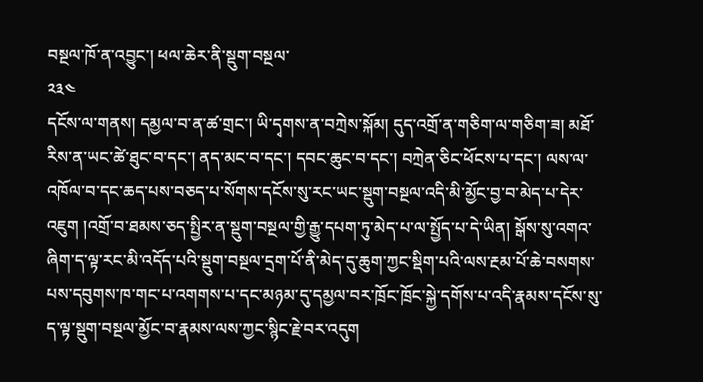བསྔལ་ཁོ་ན་འབྱུང་། ཕལ་ཆེར་ནི་སྡུག་བསྔལ་
༢༣༤
དངོས་ལ་གནས། དམྱལ་བ་ན་ཚ་གྲང་། ཡི་དྭགས་ན་བཀྲེས་སྐོམ། དུད་འགྲོ་ན་གཅིག་ལ་གཅིག་ཟ། མཐོ་རིས་ན་ཡང་ཚེ་ཐུང་བ་དང་། ནད་མང་བ་དང་། དབང་ཆུང་བ་དང་། བཀྲེན་ཅིང་ཕོངས་པ་དང་། ལས་ལ་འཁོལ་བ་དང་ཆད་པས་བཅད་པ་སོགས་དངོས་སུ་རང་ཡང་སྡུག་བསྔལ་འདི་མི་མྱོང་བྱ་བ་མེད་པ་དེར་འཇུག །འགྲོ་བ་ཐམས་ཅད་སྤྱིར་ན་སྡུག་བསྔལ་གྱི་རྒྱུ་དཔག་ཏུ་མེད་པ་ལ་སྤྱོད་པ་དེ་ཡིན། སྒོས་སུ་འགའ་ཞིག་ད་ལྟ་རང་མི་འདོད་པའི་སྡུག་བསྔལ་དྲག་པོ་ནི་མེད་དུ་ཆུག་ཀྱང་སྡིག་པའི་ལས་རྔམ་པོ་ཆེ་བསགས་པས་དབུགས་ཁ་གང་པ་འགགས་པ་དང་མཉམ་དུ་དམྱལ་བར་ཁྲོང་ཁྲོང་སྐྱེ་དགོས་པ་འདི་རྣམས་དངོས་སུ་ད་ལྟ་སྡུག་བསྔལ་མྱོང་བ་རྣམས་ལས་ཀྱང་སྙིང་རྗེ་བར་འདུག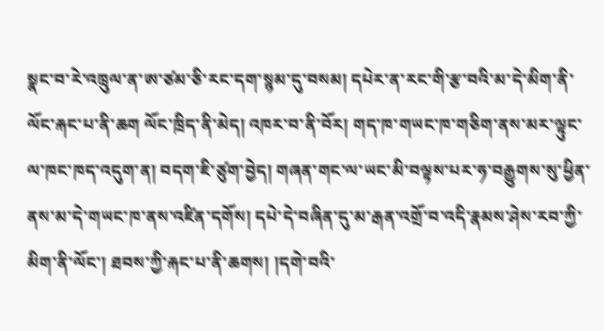སྣང་བ་རེ་འཁྲུལ་ན་ཨ་ཙམ་ཅི་རང་དག་སྙམ་དུ་བསམ། དཔེར་ན་རང་གི་རྩ་བའི་མ་དེ་མིག་ནི་ལོང་རྐང་པ་ནི་ཆག ལོང་ཁྲིད་ནི་མེད། འཁར་བ་ནི་བོར། གད་ཁ་གཡང་ཁ་གཅིག་ནས་མར་ལྟུང་ལ་ཁང་ཁད་འདུག་ན། བདག་ཇི་ཙུག་བྱེད། གཞན་གང་ལ་ཡང་མི་བལྟས་པར་ཧ་བརྒྱུགས་སུ་ཕྱིན་ནས་མ་དེ་གཡང་ཁ་ནས་འཛིན་དགོས། དཔེ་དེ་བཞིན་དུ་མ་རྒན་འགྲོ་བ་འདི་རྣམས་ཤེས་རབ་ཀྱི་མིག་ནི་ལོང་། ཐབས་ཀྱི་རྐང་པ་ནི་ཆགས། །དགེ་བའི་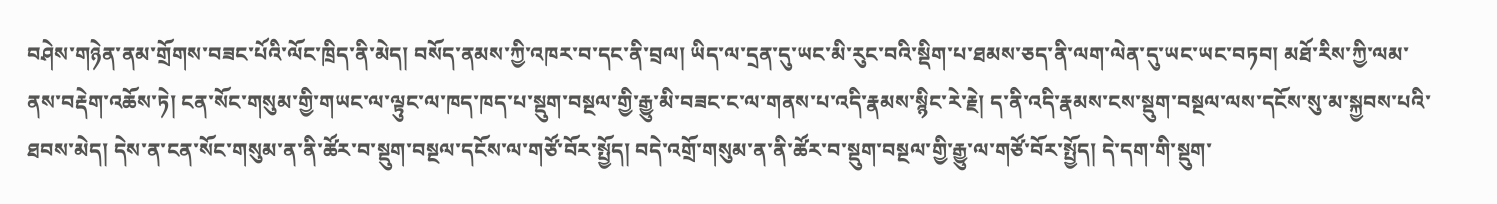བཤེས་གཉེན་ནམ་གྲོགས་བཟང་པོའི་ལོང་ཁྲིད་ནི་མེད། བསོད་ནམས་ཀྱི་འཁར་བ་དང་ནི་བྲལ། ཡིད་ལ་དྲན་དུ་ཡང་མི་རུང་བའི་སྡིག་པ་ཐམས་ཅད་ནི་ལག་ལེན་དུ་ཡང་ཡང་བཏབ། མཐོ་རིས་ཀྱི་ལམ་ནས་བརྡེག་འཆོས་ཏེ། ངན་སོང་གསུམ་གྱི་གཡང་ལ་ལྟུང་ལ་ཁད་ཁད་པ་སྡུག་བསྔལ་གྱི་རྒྱུ་མི་བཟང་ང་ལ་གནས་པ་འདི་རྣམས་སྙིང་རེ་རྗེ། ད་ནི་འདི་རྣམས་ངས་སྡུག་བསྔལ་ལས་དངོས་སུ་མ་སྐྱབས་པའི་ཐབས་མེད། དེས་ན་ངན་སོང་གསུམ་ན་ནི་ཚོར་བ་སྡུག་བསྔལ་དངོས་ལ་གཙོ་བོར་སྤྱོད། བདེ་འགྲོ་གསུམ་ན་ནི་ཚོར་བ་སྡུག་བསྔལ་གྱི་རྒྱུ་ལ་གཙོ་བོར་སྤྱོད། དེ་དག་གི་སྡུག་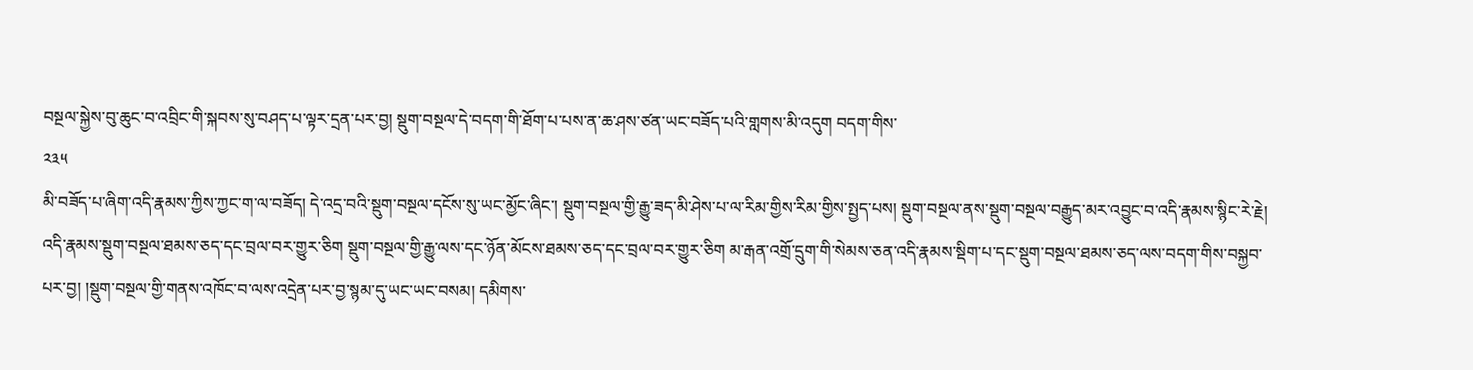བསྔལ་སྐྱེས་བུ་ཆུང་བ་འབྲིང་གི་སྐབས་སུ་བཤད་པ་ལྟར་དྲན་པར་བྱ། སྡུག་བསྔལ་དེ་བདག་གི་ཐོག་པ་པས་ན་ཆ་ཤས་ཙན་ཡང་བཟོད་པའི་གླགས་མི་འདུག བདག་གིས་
༢༣༥
མི་བཟོད་པ་ཞིག་འདི་རྣམས་ཀྱིས་ཀྱང་ག་ལ་བཟོད། དེ་འདྲ་བའི་སྡུག་བསྔལ་དངོས་སུ་ཡང་མྱོང་ཞིང་། སྡུག་བསྔལ་གྱི་རྒྱུ་ཟད་མི་ཤེས་པ་ལ་རིམ་གྱིས་རིམ་གྱིས་སྤྱད་པས། སྡུག་བསྔལ་ནས་སྡུག་བསྔལ་བརྒྱུད་མར་འབྱུང་བ་འདི་རྣམས་སྙིང་རེ་རྗེ། འདི་རྣམས་སྡུག་བསྔལ་ཐམས་ཅད་དང་བྲལ་བར་གྱུར་ཅིག སྡུག་བསྔལ་གྱི་རྒྱུ་ལས་དང་ཉོན་མོངས་ཐམས་ཅད་དང་བྲལ་བར་གྱུར་ཅིག མ་རྒན་འགྲོ་དྲུག་གི་སེམས་ཅན་འདི་རྣམས་སྡིག་པ་དང་སྡུག་བསྔལ་ཐམས་ཅད་ལས་བདག་གིས་བསྐྱབ་པར་བྱ། །སྡུག་བསྔལ་གྱི་གནས་འཁོང་བ་ལས་འདྲེན་པར་བྱ་སྙམ་དུ་ཡང་ཡང་བསམ། དམིགས་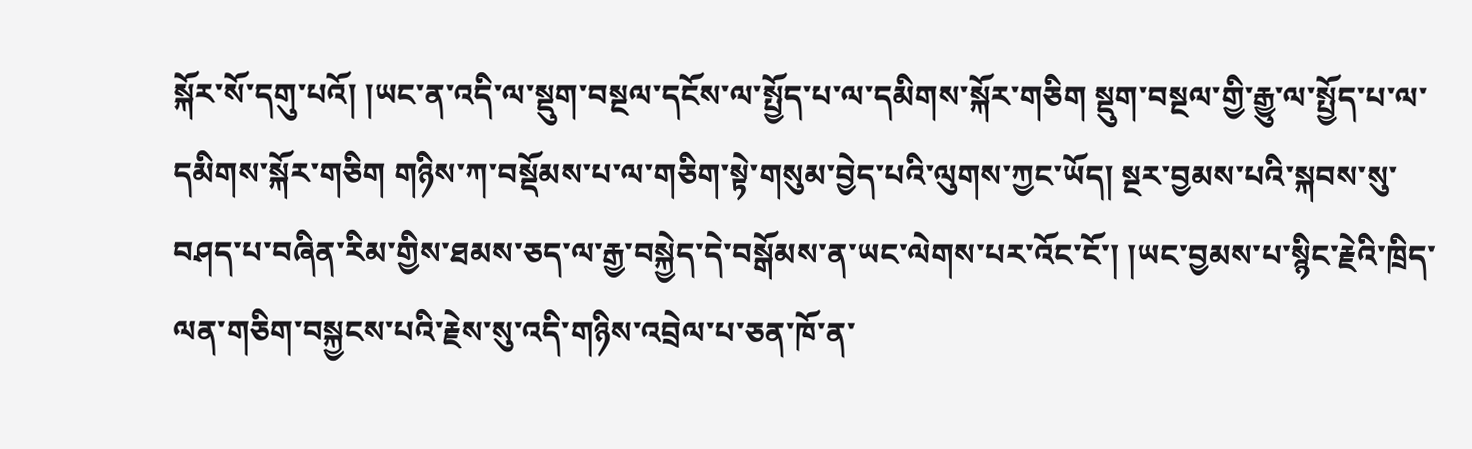སྐོར་སོ་དགུ་པའོ། །ཡང་ན་འདི་ལ་སྡུག་བསྔལ་དངོས་ལ་སྤྱོད་པ་ལ་དམིགས་སྐོར་གཅིག སྡུག་བསྔལ་གྱི་རྒྱུ་ལ་སྤྱོད་པ་ལ་དམིགས་སྐོར་གཅིག གཉིས་ཀ་བསྡོམས་པ་ལ་གཅིག་སྟེ་གསུམ་བྱེད་པའི་ལུགས་ཀྱང་ཡོད། སྔར་བྱམས་པའི་སྐབས་སུ་བཤད་པ་བཞིན་རིམ་གྱིས་ཐམས་ཅད་ལ་རྒྱ་བསྐྱེད་དེ་བསྒོམས་ན་ཡང་ལེགས་པར་འོང་ངོ་། །ཡང་བྱམས་པ་སྙིང་རྗེའི་ཁྲིད་ལན་གཅིག་བསྐྱངས་པའི་རྗེས་སུ་འདི་གཉིས་འབྲེལ་པ་ཅན་ཁོ་ན་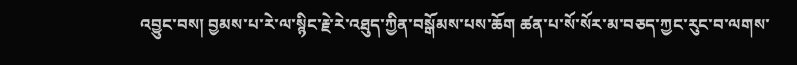འབྱུང་བས། བྱམས་པ་རེ་ལ་སྙིང་རྗེ་རེ་འཐུད་ཀྱིན་བསྒོམས་པས་ཆོག ཚན་པ་སོ་སོར་མ་བཅད་ཀྱང་རུང་བ་ལགས་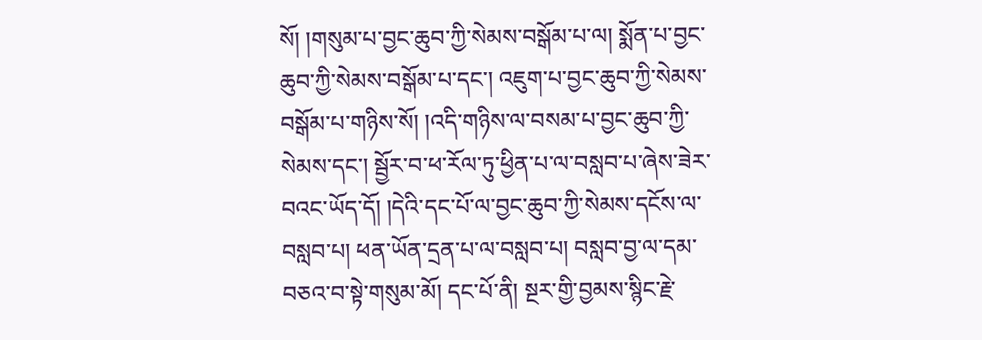སོ། །གསུམ་པ་བྱང་ཆུབ་ཀྱི་སེམས་བསྒོམ་པ་ལ། སྨོན་པ་བྱང་ཆུབ་ཀྱི་སེམས་བསྒོམ་པ་དང་། འཇུག་པ་བྱང་ཆུབ་ཀྱི་སེམས་བསྒོམ་པ་གཉིས་སོ། །འདི་གཉིས་ལ་བསམ་པ་བྱང་ཆུབ་ཀྱི་སེམས་དང་། སྦྱོར་བ་ཕ་རོལ་ཏུ་ཕྱིན་པ་ལ་བསླབ་པ་ཞེས་ཟེར་བའང་ཡོད་དོ། །དེའི་དང་པོ་ལ་བྱང་ཆུབ་ཀྱི་སེམས་དངོས་ལ་བསླབ་པ། ཕན་ཡོན་དྲན་པ་ལ་བསླབ་པ། བསླབ་བྱ་ལ་དམ་བཅའ་བ་སྟེ་གསུམ་མོ། དང་པོ་ནི། སྔར་གྱི་བྱམས་སྙིང་རྗེ་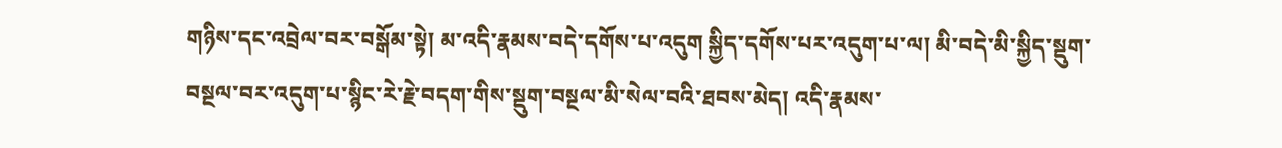གཉིས་དང་འབྲེལ་བར་བསྒོམ་སྟེ། མ་འདི་རྣམས་བདེ་དགོས་པ་འདུག སྐྱིད་དགོས་པར་འདུག་པ་ལ། མི་བདེ་མི་སྐྱིད་སྡུག་བསྔལ་བར་འདུག་པ་སྙིང་རེ་རྗེ་བདག་གིས་སྡུག་བསྔལ་མི་སེལ་བའི་ཐབས་མེད། འདི་རྣམས་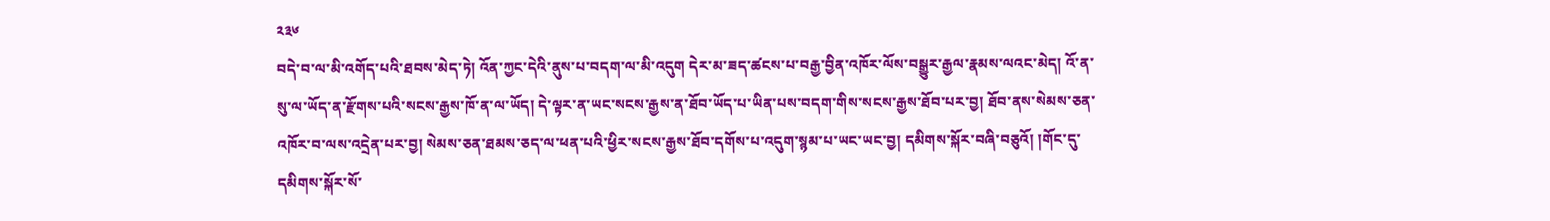༢༣༦
བདེ་བ་ལ་མི་འགོད་པའི་ཐབས་མེད་ཏེ། འོན་ཀྱང་དེའི་ནུས་པ་བདག་ལ་མི་འདུག དེར་མ་ཟད་ཚངས་པ་བརྒྱ་བྱིན་འཁོར་ལོས་བསྒྱུར་རྒྱལ་རྣམས་ལའང་མེད། འོ་ན་སུ་ལ་ཡོད་ན་རྫོགས་པའི་སངས་རྒྱས་ཁོ་ན་ལ་ཡོད། དེ་ལྟར་ན་ཡང་སངས་རྒྱས་ན་ཐོབ་ཡོད་པ་ཡིན་པས་བདག་གིས་སངས་རྒྱས་ཐོབ་པར་བྱ། ཐོབ་ནས་སེམས་ཅན་འཁོར་བ་ལས་འདྲེན་པར་བྱ། སེམས་ཅན་ཐམས་ཅད་ལ་ཕན་པའི་ཕྱིར་སངས་རྒྱས་ཐོབ་དགོས་པ་འདུག་སྙམ་པ་ཡང་ཡང་བྱ། དམིགས་སྐོར་བཞི་བཅུའོ། །གོང་དུ་དམིགས་སྐོར་སོ་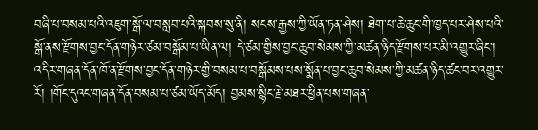བཞི་པ་བསམ་པའི་འཇུག་སྒོ་ལ་བསླབ་པའི་སྐབས་སུ་ནི། སངས་རྒྱས་ཀྱི་ཡོན་ཏན་ཤེས། ཐེག་པ་ཆེ་ཆུང་གི་ཁྱད་པར་ཤེས་པའི་སྒོ་ནས་རྫོགས་བྱང་དོན་གཉེར་ཙམ་བསྒོམ་པ་ཡིན་ལ། དེ་ཙམ་གྱིས་བྱང་ཆུབ་སེམས་ཀྱི་མཚན་ཉིད་རྫོགས་པར་མི་འགྱུར་ཞིང་། འདིར་གཞན་དོན་ཁོ་ན་རྫོགས་བྱང་དོན་གཉེར་གྱི་བསམ་པ་བསྒོམས་པས་སྨོན་པ་བྱང་ཆུབ་སེམས་ཀྱི་མཚན་ཉིད་ཚང་བར་འགྱུར་རོ། །གོང་དུའང་གཞན་དོན་བསམ་པ་ཙམ་ཡོད་མོད། བྱམས་སྙིང་རྗེ་མཐར་ཕྱིན་པས་གཞན་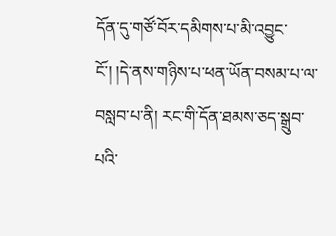དོན་དུ་གཙོ་བོར་དམིགས་པ་མི་འབྱུང་ངོ་། །དེ་ནས་གཉིས་པ་ཕན་ཡོན་བསམ་པ་ལ་བསླབ་པ་ནི། རང་གི་དོན་ཐམས་ཅད་སྒྲུབ་པའི་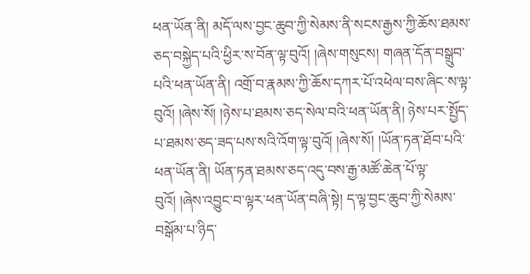ཕན་ཡོན་ནི། མདོ་ལས་བྱང་ཆུབ་ཀྱི་སེམས་ནི་སངས་རྒྱས་ཀྱི་ཆོས་ཐམས་ཅད་བསྐྱེད་པའི་ཕྱིར་ས་བོན་ལྟ་བུའོ། །ཞེས་གསུངས། གཞན་དོན་བསྒྲུབ་པའི་ཕན་ཡོན་ནི། འགྲོ་བ་རྣམས་ཀྱི་ཆོས་དཀར་པོ་འཕེལ་བས་ཞིང་ས་ལྟ་བུའོ། །ཞེས་སོ། །ཉེས་པ་ཐམས་ཅད་སེལ་བའི་ཕན་ཡོན་ནི། ཉེས་པར་སྤྱོད་པ་ཐམས་ཅད་ཟད་པས་སའི་འོག་ལྟ་བུའོ། །ཞེས་སོ། །ཡོན་ཏན་ཐོབ་པའི་ཕན་ཡོན་ནི། ཡོན་ཏན་ཐམས་ཅད་འདུ་བས་རྒྱ་མཚོ་ཆེན་པོ་ལྟ་བུའོ། །ཞེས་འབྱུང་བ་ལྟར་ཕན་ཡོན་བཞི་སྟེ། ད་ལྟ་བྱང་ཆུབ་ཀྱི་སེམས་བསྒོམ་པ་ཉིད་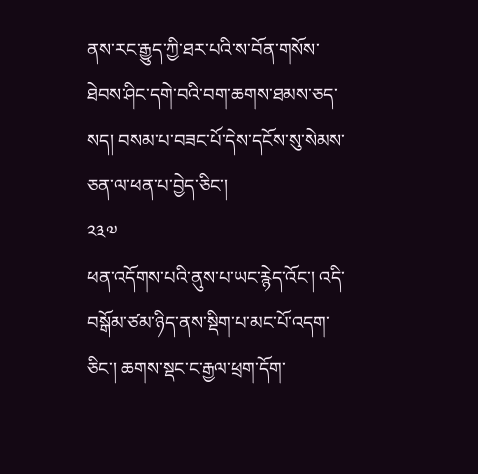ནས་རང་རྒྱུད་ཀྱི་ཐར་པའི་ས་བོན་གསོས་ཐེབས་ཤིང་དགེ་བའི་བག་ཆགས་ཐམས་ཅད་སད། བསམ་པ་བཟང་པོ་དེས་དངོས་སུ་སེམས་ཅན་ལ་ཕན་པ་བྱེད་ཅིང་།
༢༣༧
ཕན་འདོགས་པའི་ནུས་པ་ཡང་རྙེད་འོང་། འདི་བསྒོམ་ཙམ་ཉིད་ནས་སྡིག་པ་མང་པོ་འདག་ཅིང་། ཆགས་སྡང་ང་རྒྱལ་ཕྲག་དོག་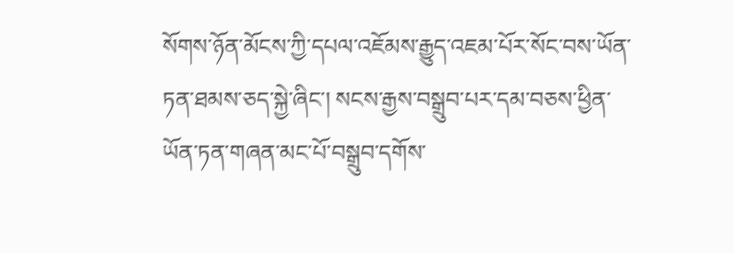སོགས་ཉོན་མོངས་ཀྱི་དཔལ་འཇོམས་རྒྱུད་འཇམ་པོར་སོང་བས་ཡོན་ཏན་ཐམས་ཅད་སྐྱེ་ཞིང་། སངས་རྒྱས་བསྒྲུབ་པར་དམ་བཅས་ཕྱིན་ཡོན་ཏན་གཞན་མང་པོ་བསྒྲུབ་དགོས་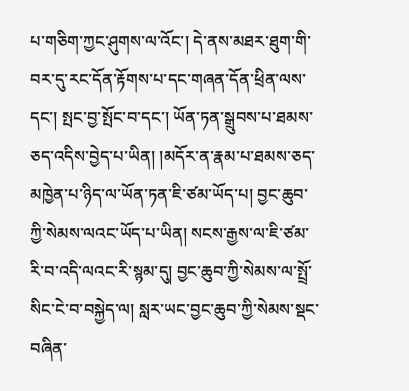པ་གཅིག་ཀྱང་ཤུགས་ལ་འོང་། དེ་ནས་མཐར་ཐུག་གི་བར་དུ་རང་དོན་རྟོགས་པ་དང་གཞན་དོན་ཕྲིན་ལས་དང་། སྤང་བྱ་སྤོང་བ་དང་། ཡོན་ཏན་སྒྲུབས་པ་ཐམས་ཅད་འདིས་བྱེད་པ་ཡིན། །མདོར་ན་རྣམ་པ་ཐམས་ཅད་མཁྱེན་པ་ཉིད་ལ་ཡོན་ཏན་ཇི་ཙམ་ཡོད་པ། བྱང་ཆུབ་ཀྱི་སེམས་ལའང་ཡོད་པ་ཡིན། སངས་རྒྱས་ལ་ཇི་ཙམ་རི་བ་འདི་ལའང་རི་སྙམ་དུ། བྱང་ཆུབ་ཀྱི་སེམས་ལ་སྤྲོ་སིང་ངེ་བ་བསྐྱེད་ལ། སླར་ཡང་བྱང་ཆུབ་ཀྱི་སེམས་སྡང་བཞིན་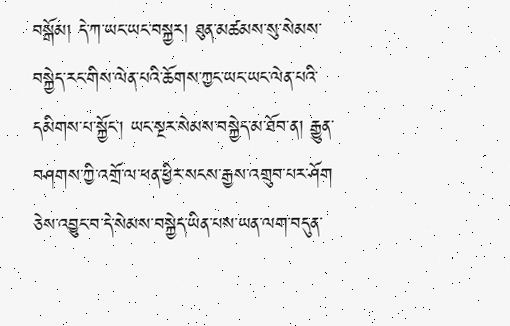བསྒོམ། དེ་ཀ་ཡང་ཡང་བསྐྱར། ཐུན་མཚམས་སུ་སེམས་བསྐྱེད་རང་གིས་ལེན་པའི་ཆོགས་ཀྱང་ཡང་ཡང་ལེན་པའི་དམིགས་པ་སྐྱོང་། ཡང་སྔར་སེམས་བསྐྱེད་མ་ཐོབ་ན། རྒྱུན་བཤགས་ཀྱི་འགྲོ་ལ་ཕན་ཕྱིར་སངས་རྒྱས་འགྲུབ་པར་ཤོག ཅེས་འབྱུང་བ་དེ་སེམས་བསྐྱེད་ཡིན་པས་ཡན་ལག་བདུན་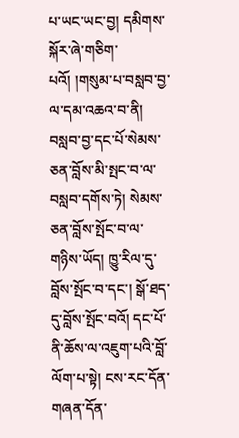པ་ཡང་ཡང་བྱ། དམིགས་སྐོར་ཞེ་གཅིག་པའོ། །གསུམ་པ་བསླབ་བྱ་ལ་དམ་འཆའ་བ་ནི། བསླབ་བྱ་དང་པོ་སེམས་ཅན་བློས་མི་སྤང་བ་ལ་བསླབ་དགོས་ཏེ། སེམས་ཅན་བློས་སྤོང་བ་ལ་གཉིས་ཡོད། ཁྱུ་རིལ་དུ་བློས་སྤོང་བ་དང་། སྒོ་ཐད་དུ་བློས་སྤོང་བའོ། དང་པོ་ནི་ཆོས་ལ་འཇུག་པའི་བློ་ལོག་པ་སྟེ། ངས་རང་དོན་གཞན་དོན་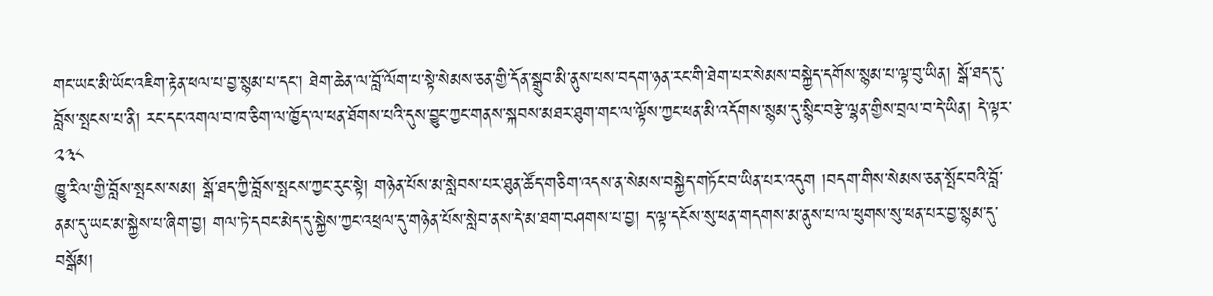གང་ཡང་མི་ཡོང་འཇིག་རྟེན་ཕལ་པ་བྱ་སྙམ་པ་དང་། ཐེག་ཆེན་ལ་བློ་ལོག་པ་སྟེ་སེམས་ཅན་གྱི་དོན་སྒྲུབ་མི་ནུས་པས་བདག་ཉན་རང་གི་ཐེག་པར་སེམས་བསྐྱེད་དགོས་སྙམ་པ་ལྟ་བུ་ཡིན། སྒོ་ཐད་དུ་བློས་སྤངས་པ་ནི། རང་དང་འགལ་བ་ཁ་ཅིག་ལ་ཁྱོད་ལ་ཕན་ཐོགས་པའི་དུས་བྱུང་ཀྱང་གནས་སྐབས་མཐར་ཐུག་གང་ལ་ལྟོས་ཀྱང་ཕན་མི་འདོགས་སྙམ་དུ་སྙིང་བརྩེ་ལྷན་གྱིས་བྲལ་བ་དེ་ཡིན། དེ་ལྟར་
༢༣༨
ཁྱུ་རིལ་གྱི་བློས་སྤངས་སམ། སྒོ་ཐད་ཀྱི་བློས་སྤངས་ཀྱང་རུང་སྟེ། གཉེན་པོས་མ་སླེབས་པར་ཐུན་ཚོད་གཅིག་འདས་ན་སེམས་བསྐྱེད་གཏོང་བ་ཡིན་པར་འདུག །བདག་གིས་སེམས་ཅན་སྤོང་བའི་བློ་ནམ་དུ་ཡང་མ་སྐྱེས་པ་ཞིག་བྱ། གལ་ཏེ་དབང་མེད་དུ་སྐྱེས་ཀྱང་འཕྲལ་དུ་གཉེན་པོས་སླེབ་ནས་དེ་མ་ཐག་བཤགས་པ་བྱ། ད་ལྟ་དངོས་སུ་ཕན་གདགས་མ་ནུས་པ་ལ་ཕུགས་སུ་ཕན་པར་བྱ་སྙམ་དུ་བསྒོམ།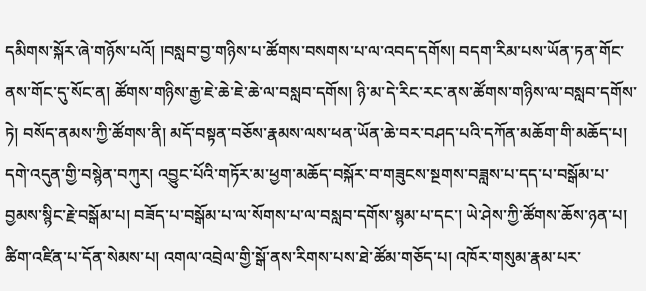དམིགས་སྐོར་ཞེ་གཉོས་པའོ། །བསླབ་བྱ་གཉིས་པ་ཚོགས་བསགས་པ་ལ་འབད་དགོས། བདག་རིམ་པས་ཡོན་ཏན་གོང་ནས་གོང་དུ་སོང་ན། ཚོགས་གཉིས་རྒྱ་ཇེ་ཆེ་ཇེ་ཆེ་ལ་བསླབ་དགོས། ཉི་མ་དེ་རིང་རང་ནས་ཚོགས་གཉིས་ལ་བསླབ་དགོས་ཏེ། བསོད་ནམས་ཀྱི་ཚོགས་ནི། མདོ་བསྟན་བཅོས་རྣམས་ལས་ཕན་ཡོན་ཆེ་བར་བཤད་པའི་དཀོན་མཆོག་གི་མཆོད་པ། དགེ་འདུན་གྱི་བསྙེན་བཀུར། འབྱུང་པོའི་གཏོར་མ་ཕྱག་མཆོད་བསྐོར་བ་གཟུངས་སྔགས་བཟླས་པ་དད་པ་བསྒོམ་པ་བྱམས་སྙིང་རྗེ་བསྒོམ་པ། བཟོད་པ་བསྒོམ་པ་ལ་སོགས་པ་ལ་བསླབ་དགོས་སྙམ་པ་དང་། ཡེ་ཤེས་ཀྱི་ཚོགས་ཆོས་ཉན་པ། ཚིག་འཛིན་པ་དོན་སེམས་པ། འགལ་འབྲེལ་གྱི་སྒོ་ནས་རིགས་པས་ཐེ་ཚོམ་གཅོད་པ། འཁོར་གསུམ་རྣམ་པར་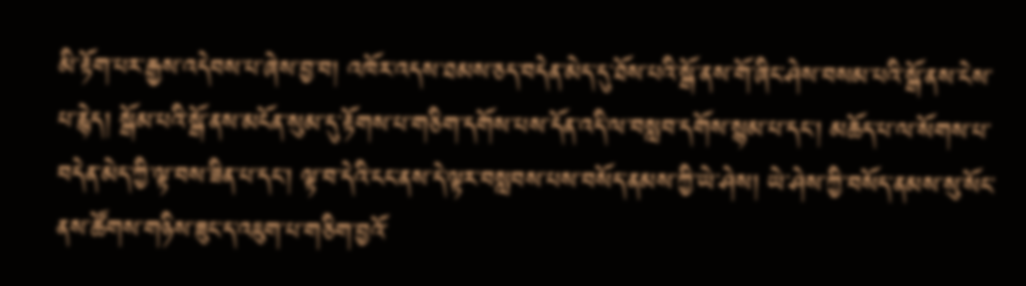མི་རྟོག་པར་རྒྱས་འདེབས་པ་ཞེས་བྱ་བ། འཁོར་འདས་ཐམས་ཅད་བདེན་མེད་དུ་ཐོས་པའི་སྒོ་ནས་གོ་ཞིང་ཤེས་བསམ་པའི་སྒོ་ནས་ངེས་པ་རྙེད། སྒོམ་པའི་སྒོ་ནས་མངོན་སུམ་དུ་རྟོགས་པ་གཅིག་དགོས་པས་དོན་འདི་ལ་བསླབ་དགོས་སྙམ་པ་དང་། མཆོད་པ་ལ་སོགས་པ་བདེན་མེད་ཀྱི་ལྟ་བས་ཟིན་པ་དང་། ལྟ་བ་དེའི་ངང་ནས་དེ་ལྟར་བསླབས་པས་བསོད་ནམས་ཀྱི་ཡེ་ཤེས། ཡེ་ཤེས་ཀྱི་བསོད་ནམས་སུ་སོང་ནས་ཚོགས་གཉིས་ཟུང་ད་འཇུག་པ་གཅིག་བྱའོ་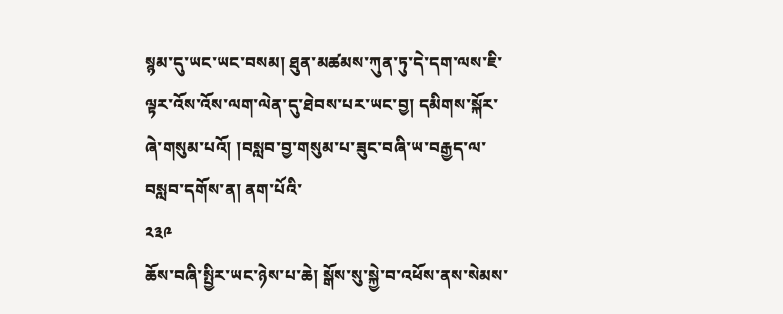སྙམ་དུ་ཡང་ཡང་བསམ། ཐུན་མཚམས་ཀུན་ཏུ་དེ་དག་ལས་ཇི་ལྟར་འོས་འོས་ལག་ལེན་དུ་ཐེབས་པར་ཡང་བྱ། དམིགས་སྐོར་ཞེ་གསུམ་པའོ། །བསླབ་བྱ་གསུམ་པ་ཟུང་བཞི་ཡ་བརྒྱད་ལ་བསླབ་དགོས་ན། ནག་པོའི་
༢༣༩
ཆོས་བཞི་སྤྱིར་ཡང་ཉེས་པ་ཆེ། སྒོས་སུ་སྐྱེ་བ་འཕོས་ནས་སེམས་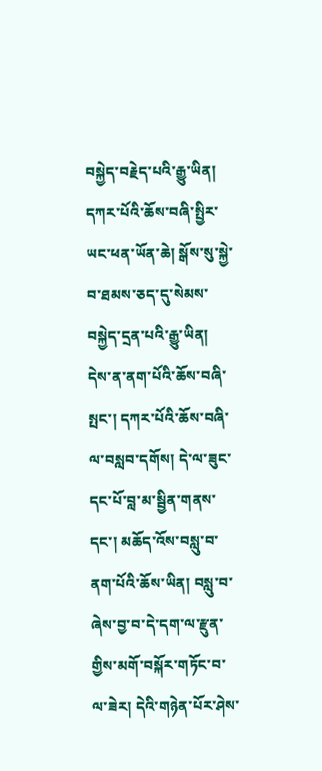བསྐྱེད་བརྗེད་པའི་རྒྱུ་ཡིན། དཀར་པོའི་ཆོས་བཞི་སྤྱིར་ཡང་ཕན་ཡོན་ཆེ། སྒོས་སུ་སྐྱེ་བ་ཐམས་ཅད་དུ་སེམས་བསྐྱེད་དྲན་པའི་རྒྱུ་ཡིན། དེས་ན་ནག་པོའི་ཆོས་བཞི་སྤང་། དཀར་པོའི་ཆོས་བཞི་ལ་བསླབ་དགོས། དེ་ལ་ཟུང་དང་པོ་བླ་མ་སྦྱིན་གནས་དང་། མཆོད་འོས་བསླུ་བ་ནག་པོའི་ཆོས་ཡིན། བསླུ་བ་ཞེས་བྱ་བ་དེ་དག་ལ་རྫུན་གྱིས་མགོ་བསྐོར་གཏོང་བ་ལ་ཟེར། དེའི་གཉེན་པོར་ཤེས་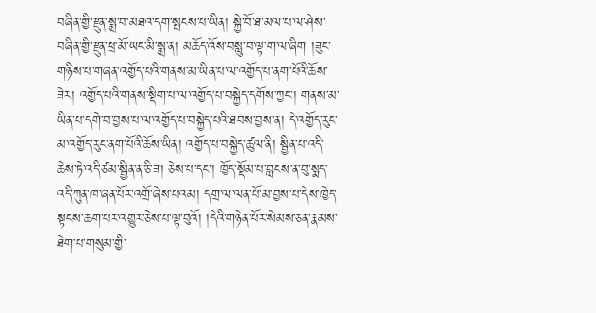བཞིན་གྱི་རྫུན་སྨྲ་བ་མཐའ་དག་སྤངས་པ་ཡིན། སྐྱེ་བོ་ཐ་མལ་པ་ལ་ཤེས་བཞིན་གྱི་རྫུན་ཕྲ་མོ་ཡང་མི་སྨྲ་ན། མཆོད་འོས་བསླུ་བ་ལྟ་ག་ལ་ཞིག །ཟུང་གཉིས་པ་གཞན་འགྱོད་པའི་གནས་མ་ཡིན་པ་ལ་འགྱོད་པ་ནག་པོའི་ཆོས་ཟེར། འགྱོད་པའི་གནས་སྡིག་པ་ལ་འགྱོད་པ་བསྐྱེད་དགོས་ཀྱང་། གནས་མ་ཡིན་པ་དགེ་བ་བྱས་པ་ལ་འགྱོད་པ་བསྐྱེད་པའི་ཐབས་བྱས་ན། དེ་འགྱོད་རུང་མ་འགྱོད་རུང་ནག་པོའི་ཆོས་ཡིན། འགྱོད་པ་བསྐྱེད་ཚུལ་ནི། སྦྱིན་པ་འདི་ཆེས་ཏེ་འདི་ཙམ་སྦྱིན་ན་ཅི་ཟ། ཅེས་པ་དང་། ཁྱོད་སྡོམ་པ་བླངས་ན་བུ་སྨད་འདི་ཀུན་ཁ་ཞན་པོར་འགྲོ་ཞེས་པའམ། དགྲ་ལ་ལན་པོ་མ་བྱས་པ་དེས་ཁྱེད་སྟངས་ཆག་པར་འགྱུར་ཅེས་པ་ལྟ་བུའོ། །དེའི་གཉེན་པོར་སེམས་ཅན་རྣམས་ཐེག་པ་གསུམ་གྱི་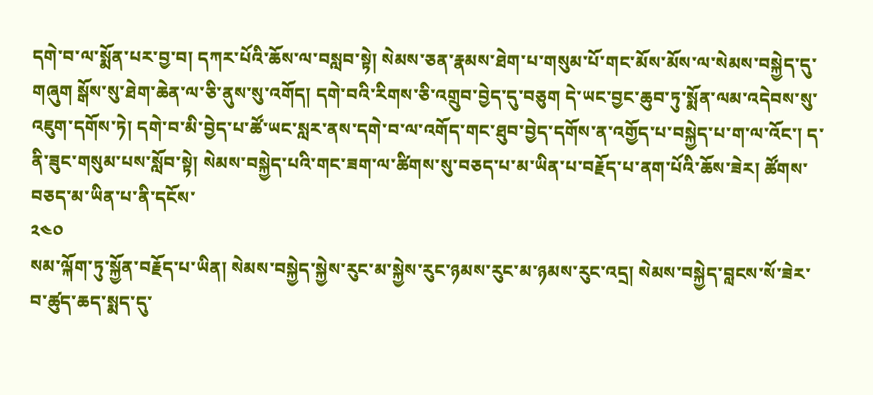དགེ་བ་ལ་སྨོན་པར་བྱ་བ། དཀར་པོའི་ཆོས་ལ་བསླབ་སྟེ། སེམས་ཅན་རྣམས་ཐེག་པ་གསུམ་པོ་གང་མོས་མོས་ལ་སེམས་བསྐྱེད་དུ་གཞུག སྒོས་སུ་ཐེག་ཆེན་ལ་ཅི་ནུས་སུ་འགོད། དགེ་བའི་རིགས་ཅི་འགྲུབ་བྱེད་དུ་བཅུག དེ་ཡང་བྱང་ཆུབ་ཏུ་སྨོན་ལམ་འདེབས་སུ་འཇུག་དགོས་ཏེ། དགེ་བ་མི་བྱེད་པ་ཚོ་ཡང་སླར་ནས་དགེ་བ་ལ་འགོད་གང་ཐུབ་བྱེད་དགོས་ན་འགྱོད་པ་བསྐྱེད་པ་ག་ལ་འོང་། ད་ནི་ཟུང་གསུམ་པས་སློབ་སྟེ། སེམས་བསྐྱེད་པའི་གང་ཟག་ལ་ཚིགས་སུ་བཅད་པ་མ་ཡིན་པ་བརྗོད་པ་ནག་པོའི་ཆོས་ཟེར། ཚོགས་བཅད་མ་ཡིན་པ་ནི་དངོས་
༢༤༠
སམ་ལྐོག་ཏུ་སྐྱོན་བརྗོད་པ་ཡིན། སེམས་བསྐྱེད་སྐྱེས་རུང་མ་སྐྱེས་རུང་ཉམས་རུང་མ་ཉམས་རུང་འདྲ། སེམས་བསྐྱེད་བླངས་སོ་ཟེར་བ་ཚུད་ཆད་སྨད་དུ་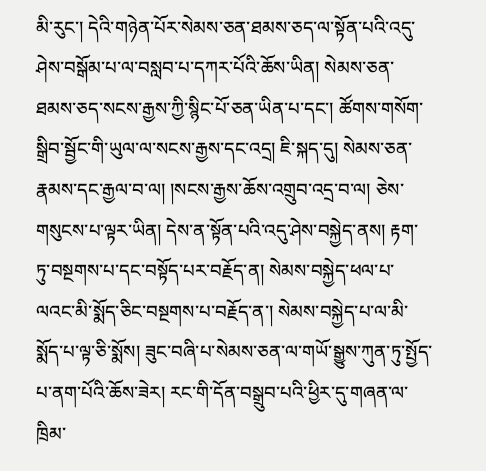མི་རུང་། དེའི་གཉེན་པོར་སེམས་ཅན་ཐམས་ཅད་ལ་སྟོན་པའི་འདུ་ཤེས་བསྒོམ་པ་ལ་བསླབ་པ་དཀར་པོའི་ཆོས་ཡིན། སེམས་ཅན་ཐམས་ཅད་སངས་རྒྱས་ཀྱི་སྙིང་པོ་ཅན་ཡིན་པ་དང་། ཚོགས་གསོག་སྒྲིབ་སྦྱོང་གི་ཡུལ་ལ་སངས་རྒྱས་དང་འདྲ། ཇི་སྐད་དུ། སེམས་ཅན་རྣམས་དང་རྒྱལ་བ་ལ། །སངས་རྒྱས་ཆོས་འགྲུབ་འདྲ་བ་ལ། ཅེས་གསུངས་པ་ལྟར་ཡིན། དེས་ན་སྟོན་པའི་འདུ་ཤེས་བསྐྱེད་ནས། རྟག་ཏུ་བསྔགས་པ་དང་བསྟོད་པར་བརྗོད་ན། སེམས་བསྐྱེད་ཕལ་པ་ལའང་མི་སྨོད་ཅིང་བསྔགས་པ་བརྗོད་ན་། སེམས་བསྐྱེད་པ་ལ་མི་སྨོད་པ་ལྟ་ཅི་སྨོས། ཟུང་བཞི་པ་སེམས་ཅན་ལ་གཡོ་སྒྱུས་ཀུན་ཏུ་སྤྱོད་པ་ནག་པོའི་ཆོས་ཟེར། རང་གི་དོན་བསྒྲུབ་པའི་ཕྱིར་དུ་གཞན་ལ་ཁྲིམ་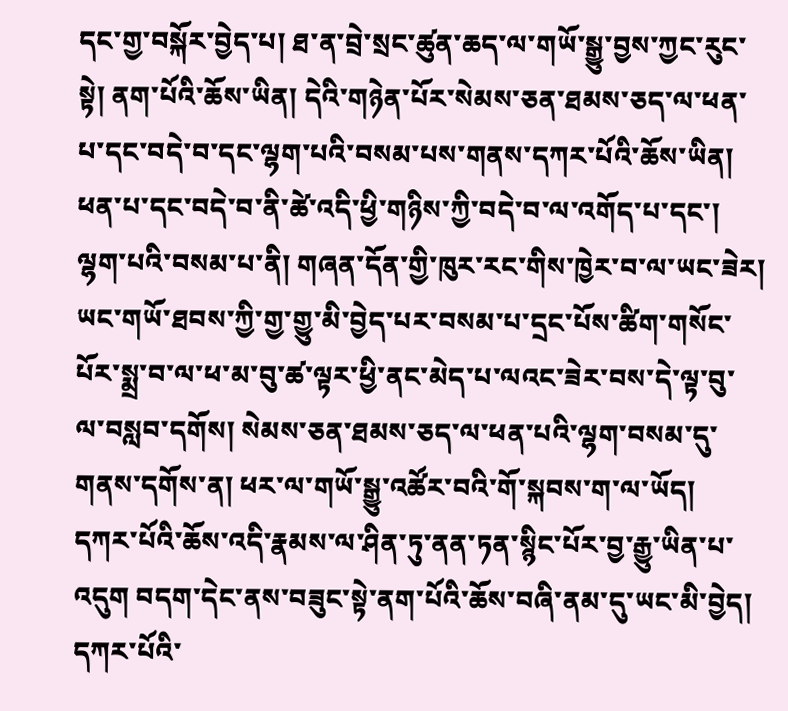དང་གྱ་བསྐོར་བྱེད་པ། ཐ་ན་བྲེ་སྲང་ཚུན་ཆད་ལ་གཡོ་སྒྱུ་བྱས་ཀྱང་རུང་སྟེ། ནག་པོའི་ཆོས་ཡིན། དེའི་གཉེན་པོར་སེམས་ཅན་ཐམས་ཅད་ལ་ཕན་པ་དང་བདེ་བ་དང་ལྷག་པའི་བསམ་པས་གནས་དཀར་པོའི་ཆོས་ཡིན། ཕན་པ་དང་བདེ་བ་ནི་ཚེ་འདི་ཕྱི་གཉིས་ཀྱི་བདེ་བ་ལ་འགོད་པ་དང་། ལྷག་པའི་བསམ་པ་ནི། གཞན་དོན་གྱི་ཁུར་རང་གིས་ཁྱེར་བ་ལ་ཡང་ཟེར། ཡང་གཡོ་ཐབས་ཀྱི་གྱ་གྱུ་མི་བྱེད་པར་བསམ་པ་དྲང་པོས་ཚིག་གསོང་པོར་སྨྲ་བ་ལ་ཕ་མ་བུ་ཚ་ལྟར་ཕྱི་ནང་མེད་པ་ལའང་ཟེར་བས་དེ་ལྟ་བུ་ལ་བསླབ་དགོས། སེམས་ཅན་ཐམས་ཅད་ལ་ཕན་པའི་ལྷག་བསམ་དུ་གནས་དགོས་ན། ཕར་ལ་གཡོ་སྒྱུ་འཚོར་བའི་གོ་སྐབས་ག་ལ་ཡོད། དཀར་པོའི་ཆོས་འདི་རྣམས་ལ་ཤིན་ཏུ་ནན་ཏན་སྙིང་པོར་བྱ་རྒྱུ་ཡིན་པ་འདུག བདག་དེང་ནས་བཟུང་སྟེ་ནག་པོའི་ཆོས་བཞི་ནམ་དུ་ཡང་མི་བྱེད། དཀར་པོའི་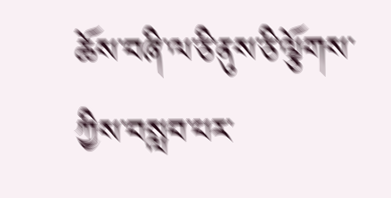ཆོས་བཞི་ལ་ཅི་ནུས་ཅི་ལྕོགས་ཀྱིས་བསླབ་པར་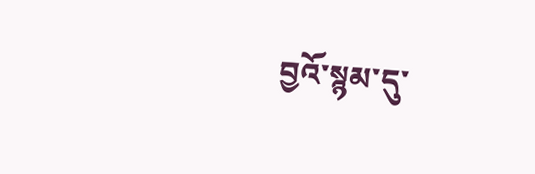བྱའོ་སྙམ་དུ་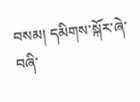བསམ། དམིགས་སྐོར་ཞེ་བཞི་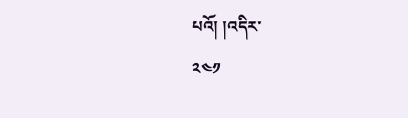པའོ། །འདིར་
༢༤༡